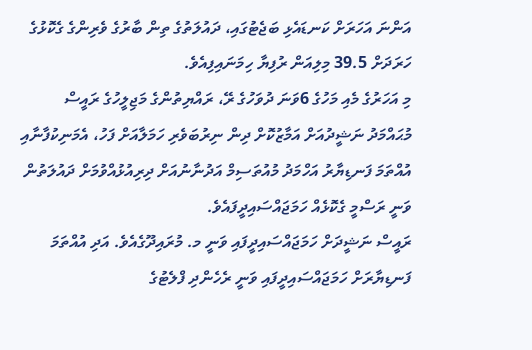އަންނަ އަހަރަށް ކަނޑައެޅި ބަޖެޓުގައި، ދައުލަތުގެ ތިން ބާރުގެ ވެރިންގެ ގެކޮޅުގެ ހަރަދަށް 39.5 މިލިއަން ރުފިޔާ ހިމަނައިފިއެވެ.
މި އަހަރުގެ މެއި މަހުގެ 6ވަނަ ދުވަހުގެ ރޭ، ރައްޔިތުންގެ މަޖިލީހުގެ ރައީސް މުޙައްމަދު ނަޝީދުއަށް އަމާޒުކޮށް ދިން ނިރުބަވެރި ހަމަލާއަށް ފަހު، އެމަނިކުފާނާއި އުއްތަމަ ފަނޑިޔާރު އަހްމަދު މުއުތަސިމް އަދުނާނުއަށް ދިރިއުޅުއްވުމަށް ދައުލަތުން ވަނީ ރަސްމީ ގެކޮޅެއް ހަމަޖައްސައިދީފައެވެ.
ރައީސް ނަޝީދަށް ހަމަޖައްސައިދީފައި ވަނީ މ. މުރައިދޫގެއެވެ. އަދި އުއްތަމަ ފަނޑިޔާރަށް ހަމަޖައްސައިދީފައި ވަނީ ރެހެންދި ފްލެޓުގެ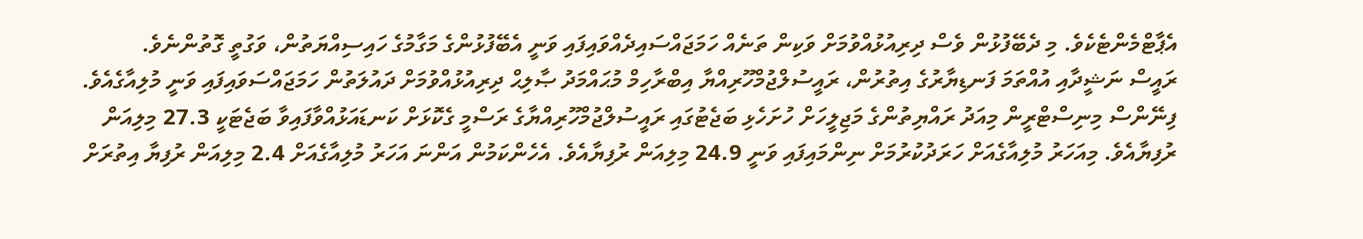އެޕާޓްމެންޓެކެވެ. މި ދެބޭފުޅުން ވެސް ދިރިއުޅުއްވުމަށް ވަކިން ތަނެއް ހަމަޖައްސައިދެއްވައިފައި ވަނީ އެބޭފުޅުންގެ މަގާމުގެ ހައިސިއްޔަތުން، ވަގުތީ ގޮތުންނެވެ.
ރައީސް ނަޝީދާއި އުއްތަމަ ފަނޑިޔާރުގެ އިތުރުން، ރައީސުލްޖުމްހޫރިއްޔާ އިބްރާހިމް މުޙައްމަދު ޞާލިޙް ދިރިއުޅުއްވުމަށް ދައުލަތުން ހަމަޖައްސަވައިފައި ވަނީ މުލިއާގެއެވެ.
ފިނޭންސް މިނިސްޓްރީން މިއަދު ރައްޔިތުންގެ މަޖިލީހަށް ހުށަހެޅި ބަޖެޓުގައި ރައީސުލްޖުމްހޫރިއްޔާގެ ރަސްމީ ގެކޮޅަށް ކަނޑައަޅުއްވާފައިވާ ބަޖެޓަކީ 27.3 މިލިއަން ރުފިޔާއެވެ. މިއަހަރު މުލިއާގެއަށް ހަރަދުކުރުމަށް ނިންމައިފައި ވަނީ 24.9 މިލިއަން ރުފިޔާއެވެ. އެހެންކަމުން އަންނަ އަހަރު މުލިއާގެއަށް 2.4 މިލިއަން ރުފިޔާ އިތުރަށް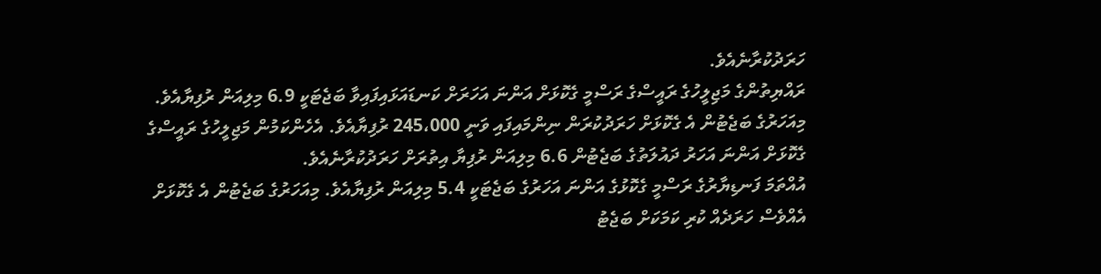ހަރަދުކުރާނެއެވެ.
ރައްޔިތުންގެ މަޖިލީހުގެ ރައީސްގެ ރަސްމީ ގެކޮޅަށް އަންނަ އަހަރަށް ކަނޑައަޅައިފައިވާ ބަޖެޓަކީ 6.9 މިލިއަން ރުފިޔާއެވެ. މިއަހަރުގެ ބަޖެޓުން އެ ގެކޮޅަށް ހަރަދުކުރަން ނިންމައިފައި ވަނީ 245،000 ރުފިޔާއެވެ. އެހެންކަމުން މަޖިލީހުގެ ރައީސްގެ ގެކޮޅަށް އަންނަ އަހަރު ދައުލަތުގެ ބަޖެޓުން 6.6 މިލިއަން ރުފިޔާ އިތުރަށް ހަރަދުކުރާނެއެވެ.
އުއްތަމަ ފަނޑިޔާރުގެ ރަސްމީ ގެކޮޅުގެ އަންނަ އަހަރުގެ ބަޖެޓަކީ 5.4 މިލިއަން ރުފިޔާއެވެ. މިއަހަރުގެ ބަޖެޓުން އެ ގެކޮޅަށް އެއްވެސް ހަރަދެއް ކުރި ކަމަކަށް ބަޖެޓު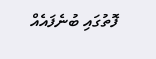ފޮތުގައި ބުނެފައެއް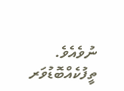ނުވެއެވެ.
ތީފުކެއްބޮޑުވަރ